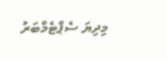މިދިޔަ ސެޕްޓެމްބަރު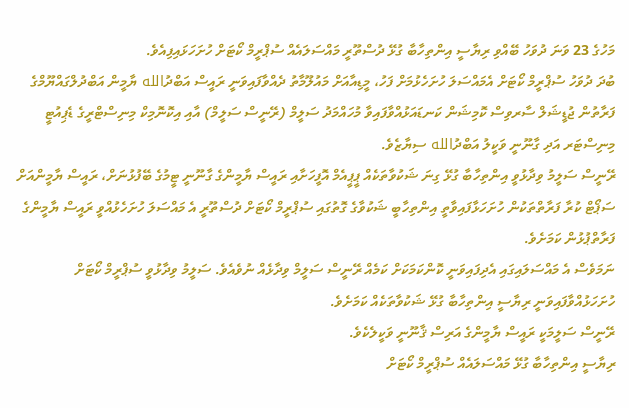މަހުގެ 23 ވަނަ ދުވަހު ބޭއްވި ރިޔާސީ އިންތިހާބާ ގުޅޭ ދުސްތޫރީ މައްސަލައެއް ސުޕްރީމް ކޯޓަށް ހުށަހަޅައިފިއެވެ.
ބުދަ ދުވަހު ސުޕްރީމް ކޯޓަށް އެމައްސަލަ ހުށަހެޅުމަށް ފަހު، މީޑިއާއަށް މައުލޫމާތު ދެއްވާފައިވަނީ ރައީސް އަބްދުالله ޔާމީން އަބްދުލްގައްޔޫމްގެ ފަރާތުން ޖުޑީޝަލް ސާރވިސް ކޮމިޝަން ކަނޑައަޅުއްވާފައިވާ މުހައްމަދު ސަލީމް (ރޭނީސް ސަލީމް) އާއި އިކޮނޮމިކް މިނިސްޓްރީގެ ޑެޕިއުޓީ މިނިސްޓަރ އަދި ގާނޫނީ ވަކީލު އަބްދުالله ސިޔާޒެވެ.
ރޭނީސް ސަލީމު ވިދާޅުވީ އިންތިހާބާ ގުޅޭ ގިނަ ޝަކުވާތަކެއް ޕީޕީއެމް އޮފީހަށާއި ރައީސް ޔާމީންގެ ގާނޫނީ ޓީމުގެ ބޭފުޅުނަށް، ރައީސް ޔާމީންއަށް ސަޕޯޓް ކުރާ ފަރާތްތަކުން ހުށަހަޅާފައިވާތީ އިންތިހާބީ ޝަކުވާގެ ގޮތުގައި ސުޕްރީމް ކޯޓަށް ދުސްތޫރީ އެ މައްސަލަ ހުށަހެޅުއްވީ ރައީސް ޔާމީންގެ ފަރާތްޕުޅުން ކަމަށެވެ.
ނަމަވެސް އެ މައްސަލައިގައި އެދިފައިވަނީ ކޮންކަމަކަށް ކަމެއް ރޭނީސް ސަލީމް ވިދާޅެއް ނުވެއެވެ. ސަލީމު ވިދާޅުވީ ސުޕްރީމް ކޯޓަށް ހުށަހަޅުއްވާފައިވަނީ ރިޔާސީ އިންތިހާބާ ގުޅޭ ޝަކުވާތަކެއް ކަމަށެވެ.
ރޭނީސް ސަލީމަކީ ރައީސް ޔާމީންގެ އަރިސް ޤާނޫނީ ވަކީލެކެވެ.
ރިޔާސީ އިންތިހާބާ ގުޅޭ މައްސަލައެއް ސުޕްރީމް ކޯޓަށް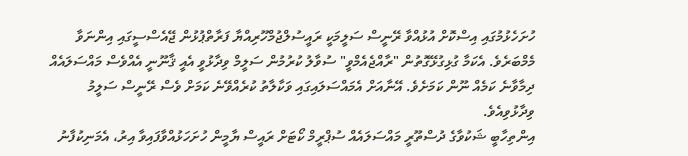ހުށަހެޅުމުގައި އިސްކޮށް އުޅުއްވާ ރޭނީސް ސަލީމަކީ ރައީސުލްޖުމްހޫރިއްޔާ ފަރާތްޕުޅުން ޖޭއެސްސީގައި އިންނަވާ މެމްބަރެވެ. އެކަމާ ގުޅިގުޅޭގޮތުން "ރާއްޖެއެމްވީ" ސުވާލު ކުރުމުން ސަލީމް ވިދާޅުވީ އެއީ ޤާނޫނީ އެއްވެސް މައްސަލައެއް ދިމާވާނެ ކަމެއް ނޫން ކަމަށެވެ. އޭނާއަށް އެމައްސަލައިގައި ވަކާލާތު ކުރެއްވޭނެ ކަމަށް ވެސް ރޭނީސް ސަލީމު ވިދާޅުވިއެވެ.
އިންތިހާބީ ޝަކުވާގެ ދުސްތޫރީ މައްސަލައެއް ސުޕްރީމް ކޯޓަށް ރައީސް ޔާމީން ހުށަހަޅުއްވާފައިވާ އިރު، އެމަނިކުފާނު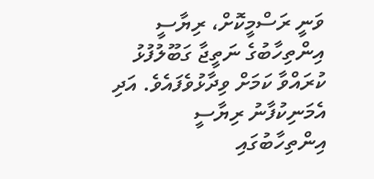ވަނީ ރަސްމީކޮށް، ރިޔާސީ އިންތިހާބުގެ ނަތީޖާ ގަބޫލުފުޅު ކުރައްވާ ކަމަށް ވިދާޅުވެފައެވެ. އަދި އެމަނިކުފާނު ރިޔާސީ އިންތިހާބުގައި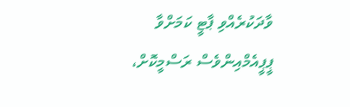ވާދަކުރެއްވި ޕާޓީ ކަމަށްވާ ޕީޕީއެމްއިންވެސް ރަސްމީކޮށް،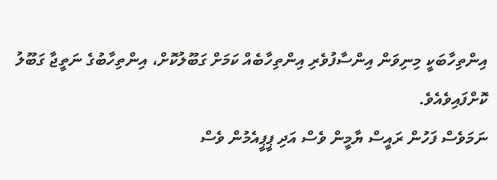އިންތިހާބަކީ މިނިވަން އިންސާފުވެރި އިންތިހާބެއް ކަމަށް ގަބޫލުކޮށް، އިންތިހާބުގެ ނަތީޖާ ގަބޫލު ކޮށްފައިވެއެވެ.
ނަމަވެސް ފަހުން ރައީސް ޔާމީން ވެސް އަދި ޕީޕީއެމުން ވެސް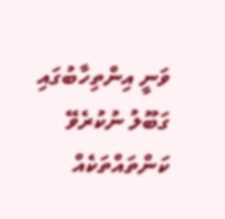ވަނީ އިންތިހާބުގައި ގަބޫލު ނުކުރެވޭ ކަންތައްތަކެއް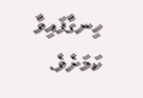ހިނގާފައިވާ ކަމަށެވެ.